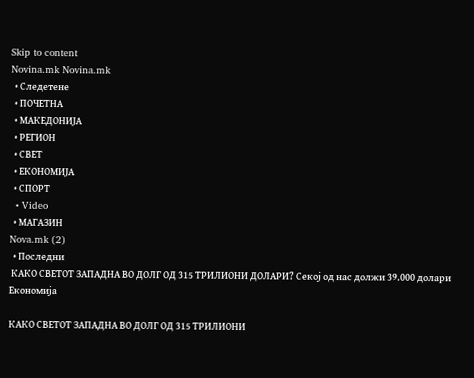Skip to content
Novina.mk Novina.mk
  • Следетене
  • ПОЧЕТНА
  • МАКЕДОНИЈА
  • РЕГИОН
  • СВЕТ
  • ЕКОНОМИЈА
  • СПОРТ
  • Video
  • МАГАЗИН
Nova.mk (2)
  • Последни
 КАКО СВЕТОТ ЗАПАДНА ВО ДОЛГ ОД 315 ТРИЛИОНИ ДОЛАРИ? Секој од нас должи 39.000 долари
Економија

КАКО СВЕТОТ ЗАПАДНА ВО ДОЛГ ОД 315 ТРИЛИОНИ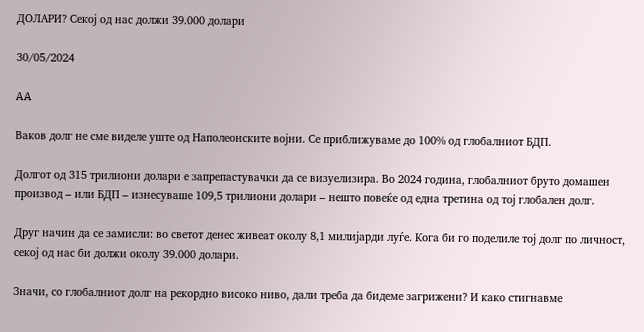ДОЛАРИ? Секој од нас должи 39.000 долари

30/05/2024

AA

Ваков долг не сме виделе уште од Наполеонските војни. Се приближуваме до 100% од глобалниот БДП.

Долгот од 315 трилиони долари е запрепастувачки да се визуелизира. Во 2024 година, глобалниот бруто домашен производ – или БДП – изнесуваше 109,5 трилиони долари – нешто повеќе од една третина од тој глобален долг.

Друг начин да се замисли: во светот денес живеат околу 8,1 милијарди луѓе. Кога би го поделиле тој долг по личност, секој од нас би должи околу 39.000 долари.

Значи, со глобалниот долг на рекордно високо ниво, дали треба да бидеме загрижени? И како стигнавме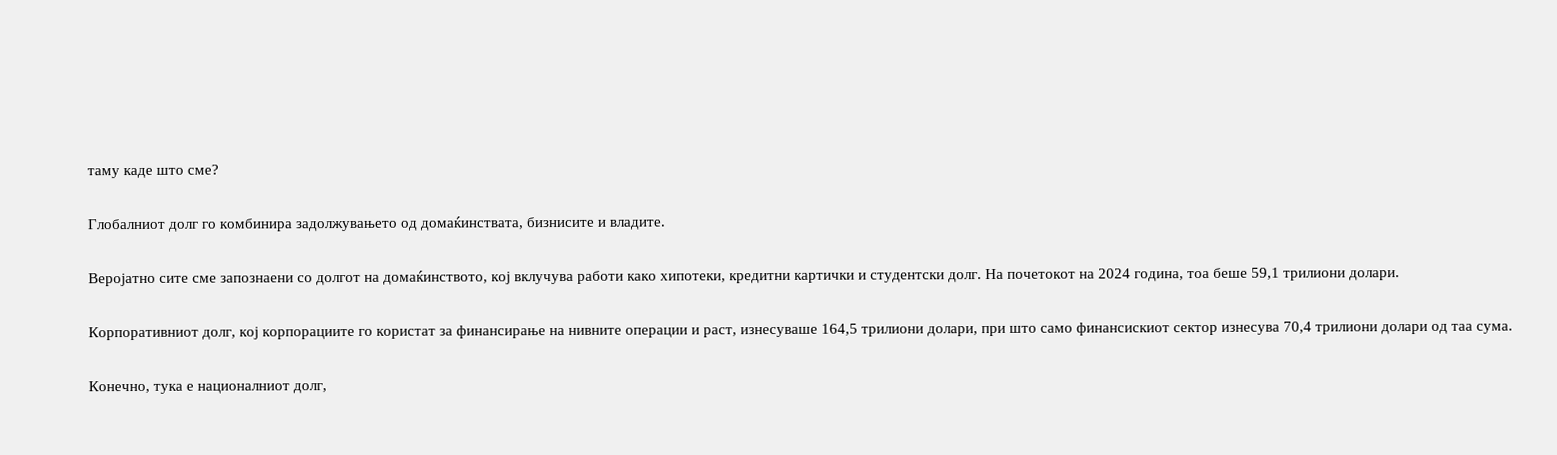таму каде што сме?

Глобалниот долг го комбинира задолжувањето од домаќинствата, бизнисите и владите.

Веројатно сите сме запознаени со долгот на домаќинството, кој вклучува работи како хипотеки, кредитни картички и студентски долг. На почетокот на 2024 година, тоа беше 59,1 трилиони долари.

Корпоративниот долг, кој корпорациите го користат за финансирање на нивните операции и раст, изнесуваше 164,5 трилиони долари, при што само финансискиот сектор изнесува 70,4 трилиони долари од таа сума.

Конечно, тука е националниот долг,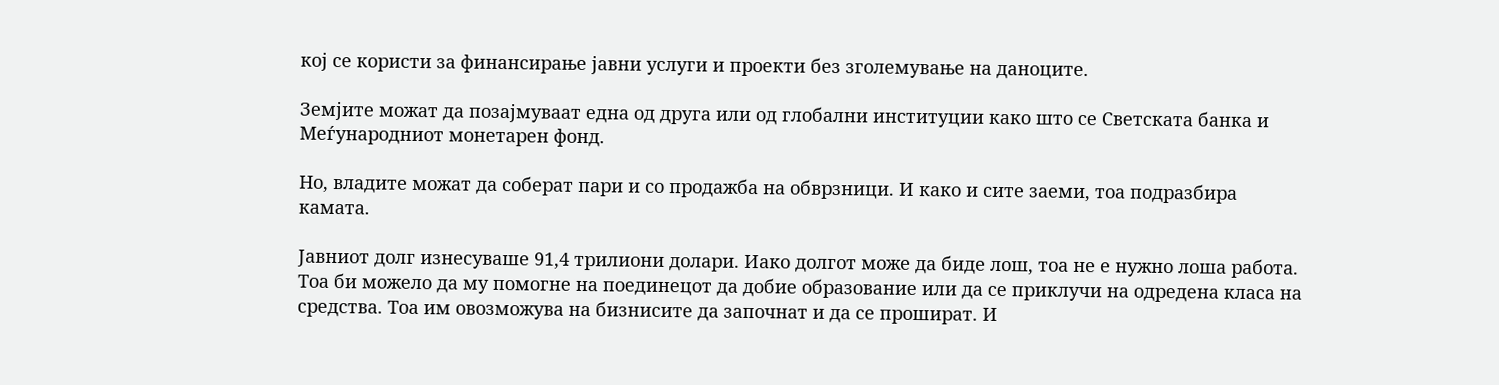кој се користи за финансирање јавни услуги и проекти без зголемување на даноците.

Земјите можат да позајмуваат една од друга или од глобални институции како што се Светската банка и Меѓународниот монетарен фонд.

Но, владите можат да соберат пари и со продажба на обврзници. И како и сите заеми, тоа подразбира камата.

Јавниот долг изнесуваше 91,4 трилиони долари. Иако долгот може да биде лош, тоа не е нужно лоша работа. Тоа би можело да му помогне на поединецот да добие образование или да се приклучи на одредена класа на средства. Тоа им овозможува на бизнисите да започнат и да се прошират. И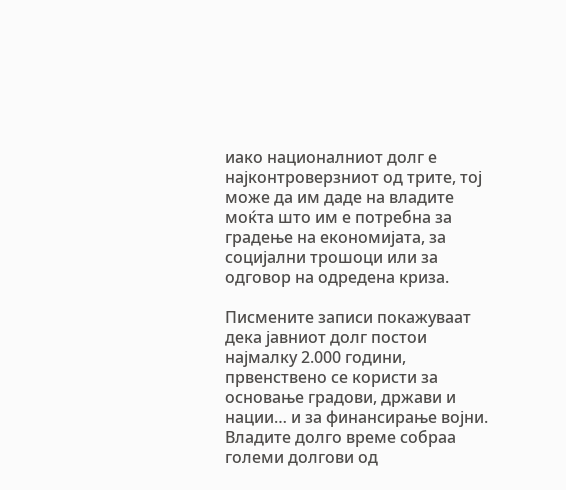иако националниот долг е најконтроверзниот од трите, тој може да им даде на владите моќта што им е потребна за градење на економијата, за социјални трошоци или за одговор на одредена криза.

Писмените записи покажуваат дека јавниот долг постои најмалку 2.000 години, првенствено се користи за основање градови, држави и нации… и за финансирање војни. Владите долго време собраа големи долгови од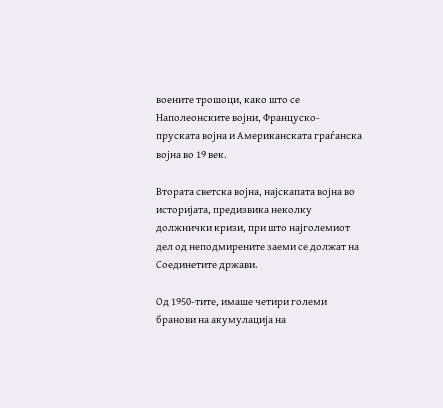воените трошоци, како што се Наполеонските војни, Француско-пруската војна и Американската граѓанска војна во 19 век.

Втората светска војна, најскапата војна во историјата, предизвика неколку должнички кризи, при што најголемиот дел од неподмирените заеми се должат на Соединетите држави.

Од 1950-тите, имаше четири големи бранови на акумулација на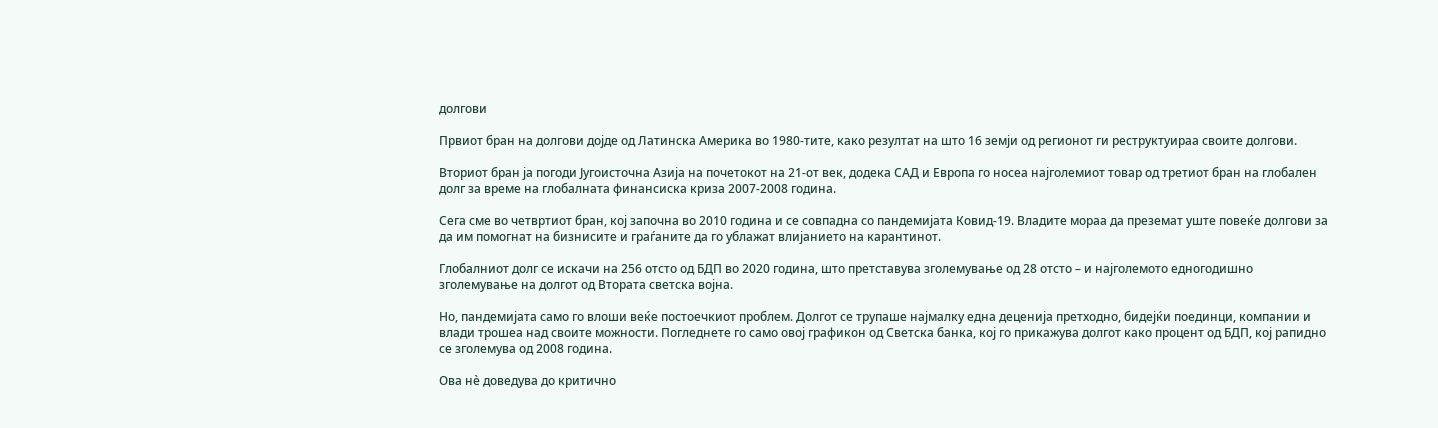долгови

Првиот бран на долгови дојде од Латинска Америка во 1980-тите, како резултат на што 16 земји од регионот ги реструктуираа своите долгови.

Вториот бран ја погоди Југоисточна Азија на почетокот на 21-от век, додека САД и Европа го носеа најголемиот товар од третиот бран на глобален долг за време на глобалната финансиска криза 2007-2008 година.

Сега сме во четвртиот бран, кој започна во 2010 година и се совпадна со пандемијата Ковид-19. Владите мораа да преземат уште повеќе долгови за да им помогнат на бизнисите и граѓаните да го ублажат влијанието на карантинот.

Глобалниот долг се искачи на 256 отсто од БДП во 2020 година, што претставува зголемување од 28 отсто – и најголемото едногодишно зголемување на долгот од Втората светска војна.

Но, пандемијата само го влоши веќе постоечкиот проблем. Долгот се трупаше најмалку една деценија претходно, бидејќи поединци, компании и влади трошеа над своите можности. Погледнете го само овој графикон од Светска банка, кој го прикажува долгот како процент од БДП, кој рапидно се зголемува од 2008 година.

Ова нè доведува до критично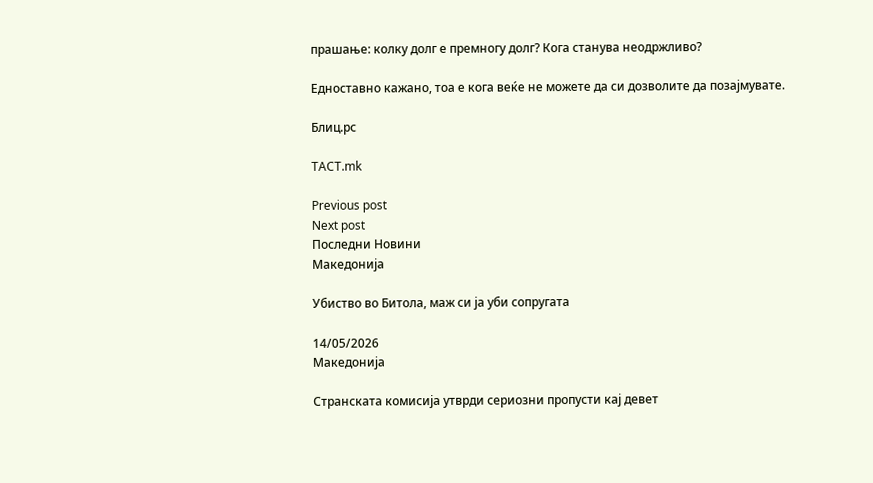прашање: колку долг е премногу долг? Кога станува неодржливо?

Едноставно кажано, тоа е кога веќе не можете да си дозволите да позајмувате.

Блиц.рс

TACT.mk

Previous post
Next post
Последни Новини
Македонија

Убиство во Битола, маж си ја уби сопругата

14/05/2026
Македонија

Странската комисија утврди сериозни пропусти кај девет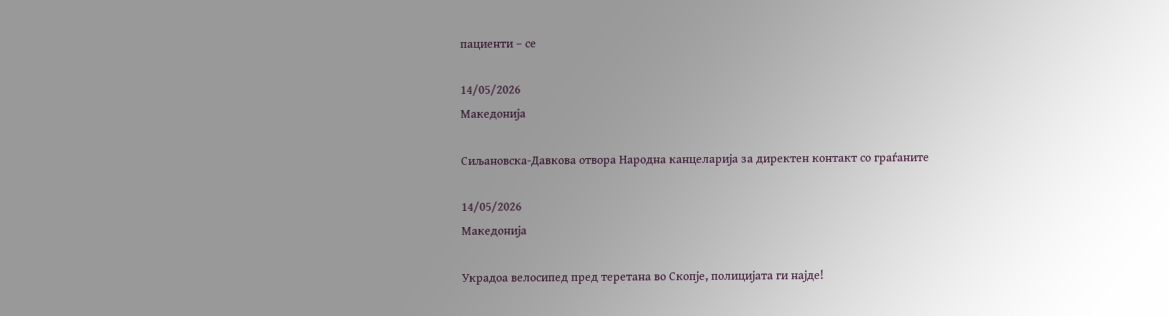пациенти – се

14/05/2026
Македонија

Сиљановска-Давкова отвора Народна канцеларија за директен контакт со граѓаните

14/05/2026
Македонија

Украдоа велосипед пред теретана во Скопје, полицијата ги најде!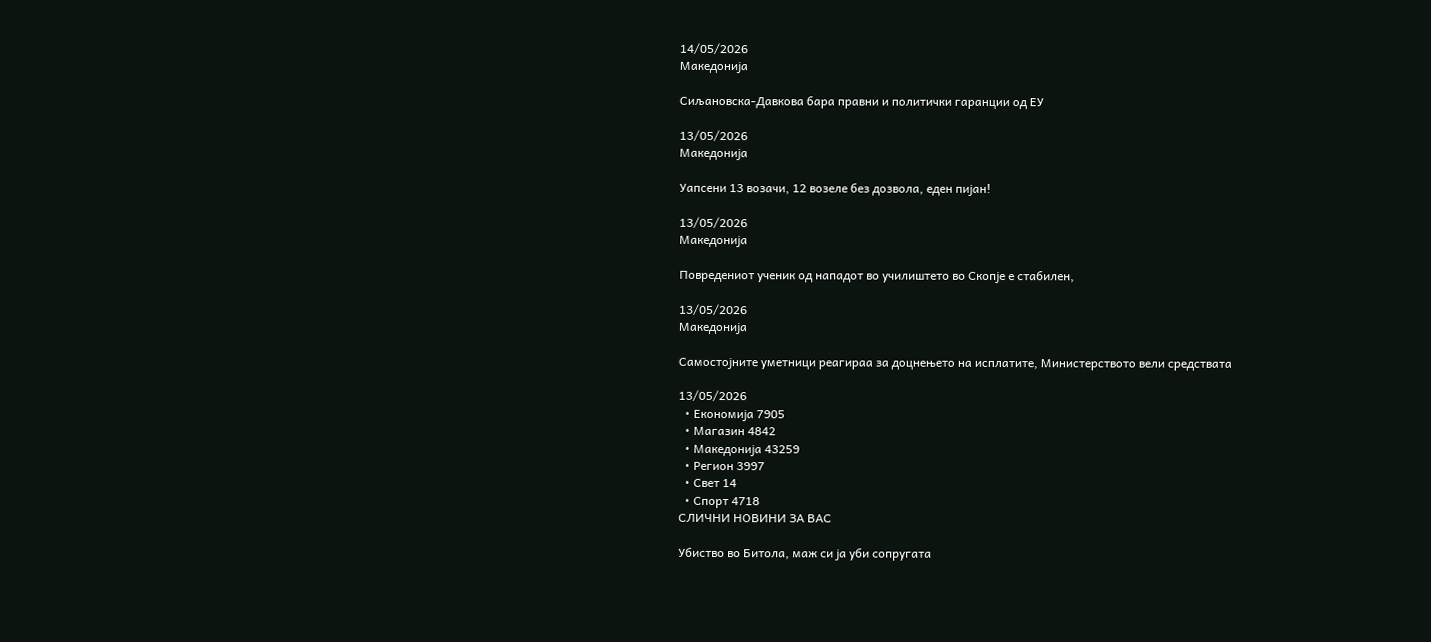14/05/2026
Македонија

Сиљановска-Давкова бара правни и политички гаранции од ЕУ

13/05/2026
Македонија

Уапсени 13 возачи, 12 возеле без дозвола, еден пијан!

13/05/2026
Македонија

Повредениот ученик од нападот во училиштето во Скопје е стабилен,

13/05/2026
Македонија

Самостојните уметници реагираа за доцнењето на исплатите, Министерството вели средствата

13/05/2026
  • Економија 7905
  • Магазин 4842
  • Македонија 43259
  • Регион 3997
  • Свет 14
  • Спорт 4718
СЛИЧНИ НОВИНИ ЗА ВАС

Убиство во Битола, маж си ја уби сопругата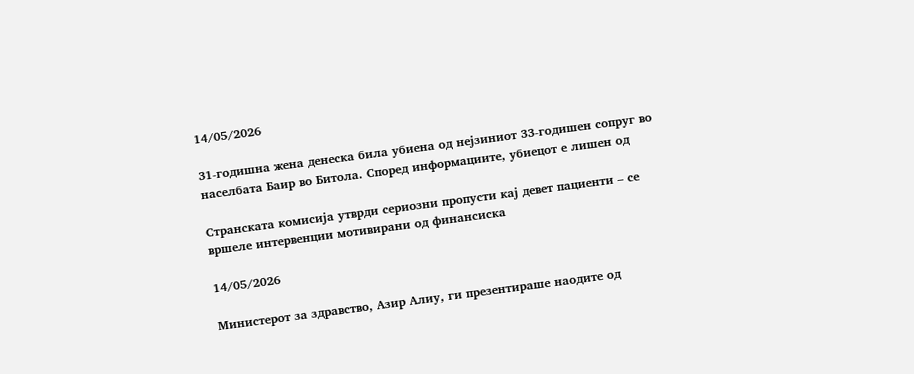14/05/2026

31-годишна жена денеска била убиена од нејзиниот 33-годишен сопруг во населбата Баир во Битола. Според информациите, убиецот е лишен од

Странската комисија утврди сериозни пропусти кај девет пациенти – се вршеле интервенции мотивирани од финансиска

14/05/2026

Министерот за здравство, Азир Алиу, ги презентираше наодите од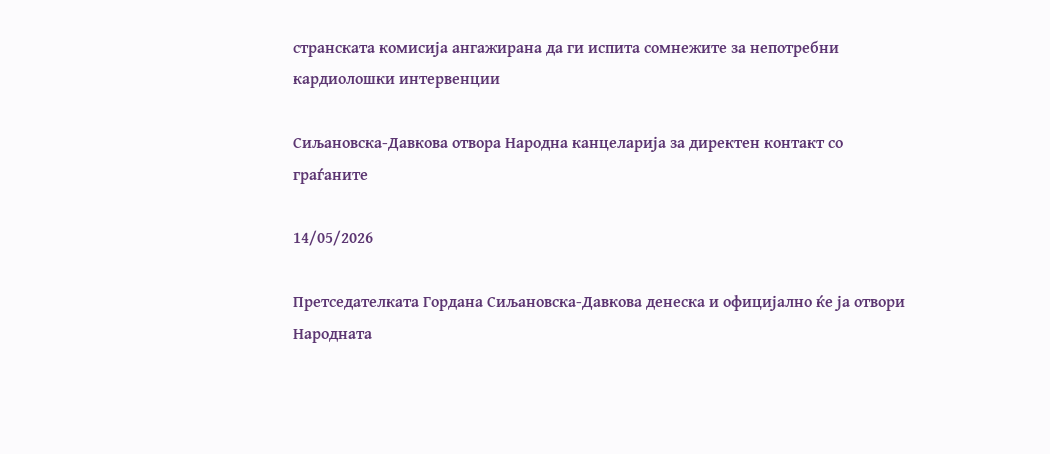странската комисија ангажирана да ги испита сомнежите за непотребни кардиолошки интервенции

Сиљановска-Давкова отвора Народна канцеларија за директен контакт со граѓаните

14/05/2026

Претседателката Гордана Сиљановска-Давкова денеска и официјално ќе ја отвори Народната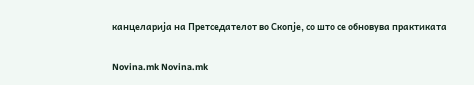канцеларија на Претседателот во Скопје, со што се обновува практиката

Novina.mk Novina.mk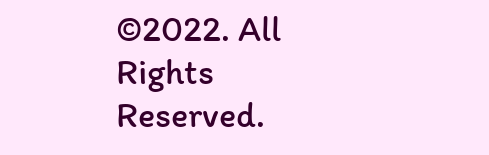©2022. All Rights Reserved.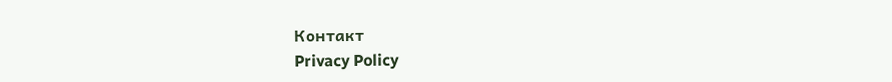Контакт
Privacy Policy